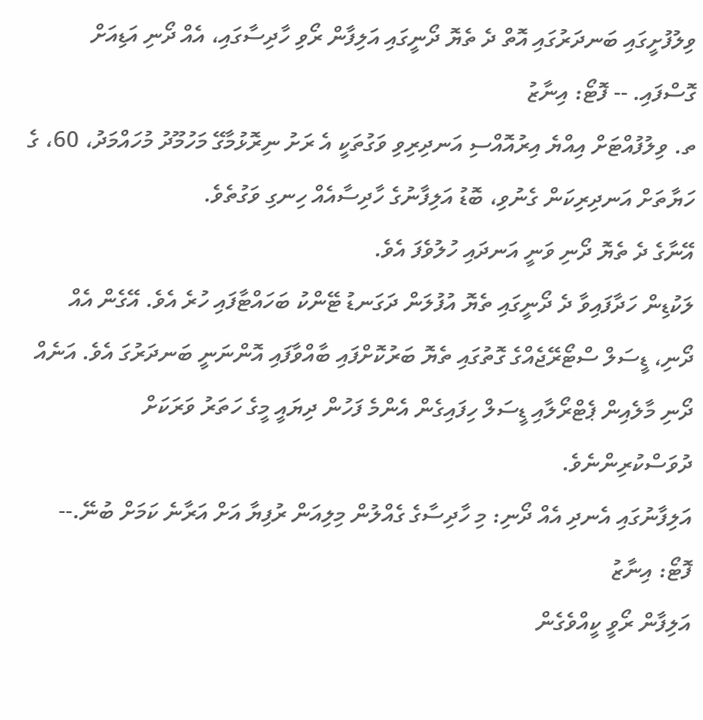ވިލުފުށީގައި ބަނދަރުގައި އޮތް ދެ ތެޔޮ ދޯނީގައި އަލިފާން ރޯވި ހާދިސާގައި، އެއް ދޯނި އަޑިއަށް ގޮސްފައި. -- ފޮޓޯ: އިނާޒު
ތ. ވިލުފުއްޓަށް އިއްޔެ އިރުއޮއްސި އަނދިރިވި ވަގުތަކީ އެ ރަށު ނިރޮޅުމާގޭ މަހުމޫދު މުހައްމަދު، 60، ގެ ހަޔާތަށް އަނދިރިކަން ގެނުވި، ބޮޑު އަލިފާނުގެ ހާދިސާއެއް ހިނގި ވަގުތެވެ.
އޭނާގެ ދެ ތެޔޮ ދޯނި ވަނީ އަނދައި ހުލުވެފަ އެވެ.
ލަކުޑިން ހަދާފައިވާ ދެ ދޯނީގައި ތެޔޮ އުފުލަން ދަގަނޑު ޓޭންކު ބަހައްޓާފައި ހުރެ އެވެ. އޭގެން އެއް ދޯނި، ޑީސަލް ސްޓޯރޭޖެއްގެ ގޮތުގައި ތެޔޮ ބަރުކޮށްފައި ބާއްވާފައި އޮންނަނީ ބަނދަރުގަ އެވެ. އަނެއް ދޯނި މާލެއިން ޕެޓްރޯލާއި ޑީސަލް ހިފައިގެން އެންމެ ފަހުން ދިޔައީ މީގެ ހަތަރު ވަރަކަށް ދުވަސްކުރިންނެވެ.
އަލިފާނުގައި އެނދި އެއް ދޯނި: މި ހާދިސާގެ ގެއްލުން މިލިއަން ރުފިޔާ އަށް އަރާނެ ކަމަށް ބުނޭ.-- ފޮޓޯ: އިނާޒު
އަލިފާން ރޯވީ ކީއްވެގެން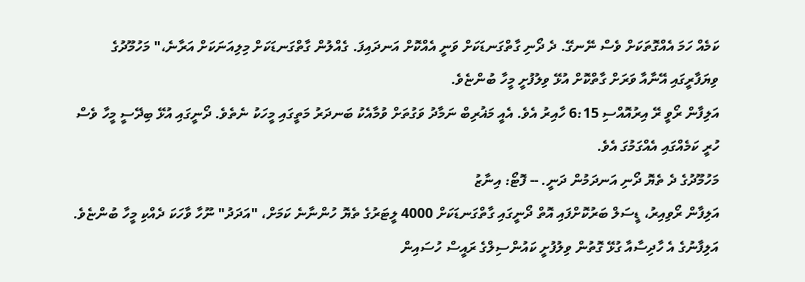ކަމެއް ހަމަ އެއްގޮތަކަށް ވެސް ނޭނގޭ. ދެ ދޯނި ގާތްގަނޑަކަށް ވަނީ އެއްކޮށް އަނދައިފަ. ގެއްލުން ގާތްގަނޑަކަށް މިލިއަނަކަށް އަރާނެ،" މަހުމޫދުގެ ވިޔަފާރީގައި އޭނާއާ ވަރަށް ގާތްކޮށް އުޅޭ ވިލުފުށީ މީހާ ބުންޏެވެ.
އަލިފާން ރޯވީ ރޭ އިރުއޮއްސި 6:15 ހާއިރު އެވެ. އެއީ މަޣުރިބް ނަމާދު ވަގުތަށް ވުމާއެކު ބަނދަރު މަތީގައި މީހަކު ނެތެވެ. ދޯނީގައި އުޅޭ ބިދޭސީ މީހާ ވެސް ހުރީ ކަމެއްގައި އެއްގަމުގަ އެވެ.
މަހުމޫދުގެ ދެ ތެޔޮ ދޯނި އަނދަމުން ދަނީ. -- ފޮޓޯ: އިނާޒު
އަލިފާން ރޯވިއިރު، ޑީސަލް ބަރުކޮށްފައި އޮތް ދޯނީގައި ގާތްގަނޑަކަށް 4000 ލީޓަރުގެ ތެޔޮ ހުންނާނެ ކަމަށް، "އަދަދު" ނޫހާ ވާހަކަ ދެއްކި މީހާ ބުންޏެވެ.
އަލިފާނުގެ އެ ހާދިސާއާ ގުޅޭ ގޮތުން ވިލުފުށީ ކައުންސިލްގެ ރައީސް ހުސައިން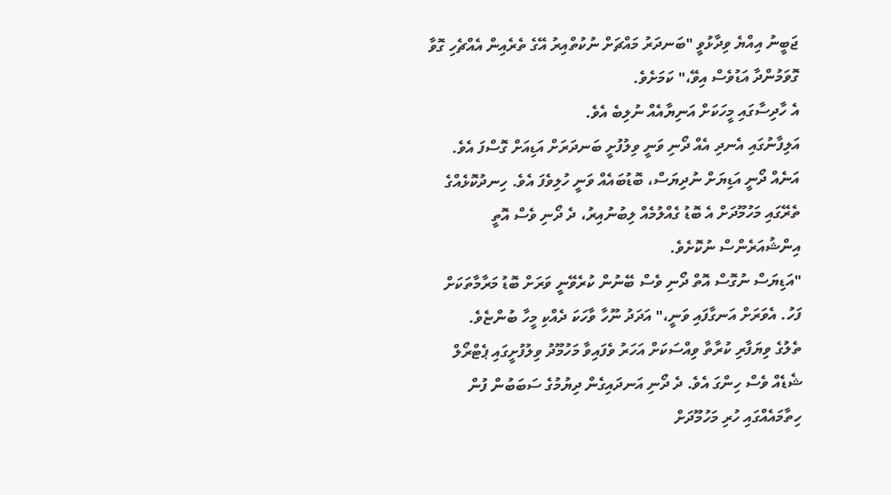ޖަބީނު އިއްޔެ ވިދާޅުވީ "ބަނދަރު މައްޗަށް ނުކުތްއިރު އޭގެ ތެރެއިން އެއްޗެހި ގޮވާ ގޮވަމުންދާ އަޑުވެސް އިވޭ،" ކަމަށެވެ.
އެ ހާދިސާގައި މީހަކަށް އަނިޔާއެއް ނުލިބެ އެވެ.
އަލިފާނުގައި އެނދި އެއް ދޯނި ވަނީ ވިލުފުށީ ބަނދަރަށް އަޑިއަށް ގޮސްފަ އެވެ. އަނެއް ދޯނީ އަޑިޔަށް ނުދިޔަސް، ބޮޑުބައެއް ވަނީ ހުލިވެފަ އެވެ. ހިނދުކޮޅެއްގެ ތެރޭގައި މަހުމޫދަށް އެ ބޮޑު ގެއްލުމެއް ލިބުނުއިރު، ދެ ދޯނި ވެސް އޮތީ އިންޝުއަރެންސް ނުކޮށެވެ.
"އަޑިޔަސް ނުގޮސް އޮތް ދޯނި ވެސް ބޭނުން ކުރެވޭނީ ވަރަށް ބޮޑު މަރާމާތަކަށް ފަހު. އެވަރަށް އަނގާފައި ވަނީ،" އަދަދު ނޫހާ ވާހަކަ ދެއްކި މީހާ ބުންޏެވެ.
ތެލުގެ ވިޔަފާރި ކުރާތާ ވިއްސަކަށް އަހަރު ވެފައިވާ މަހުމޫދު ވިލުފުށީގައި ޕެޓްރޯލް ޝެޑެއް ވެސް ހިންގަ އެވެ. ދެ ދޯނި އަނދައިގެން ދިޔުމުގެ ސަބަބުން ފުން ހިތާމައެއްގައި ހުރި މަހުމޫދަށް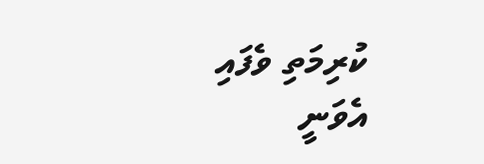ކުރިމަތި ވެފައި އެވަނީ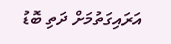އަރައިގަތުމަށް ދަތި ބޮޑު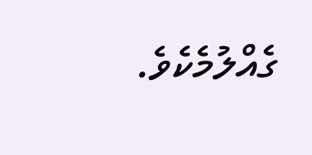ގެއްލުމެކެވެ.